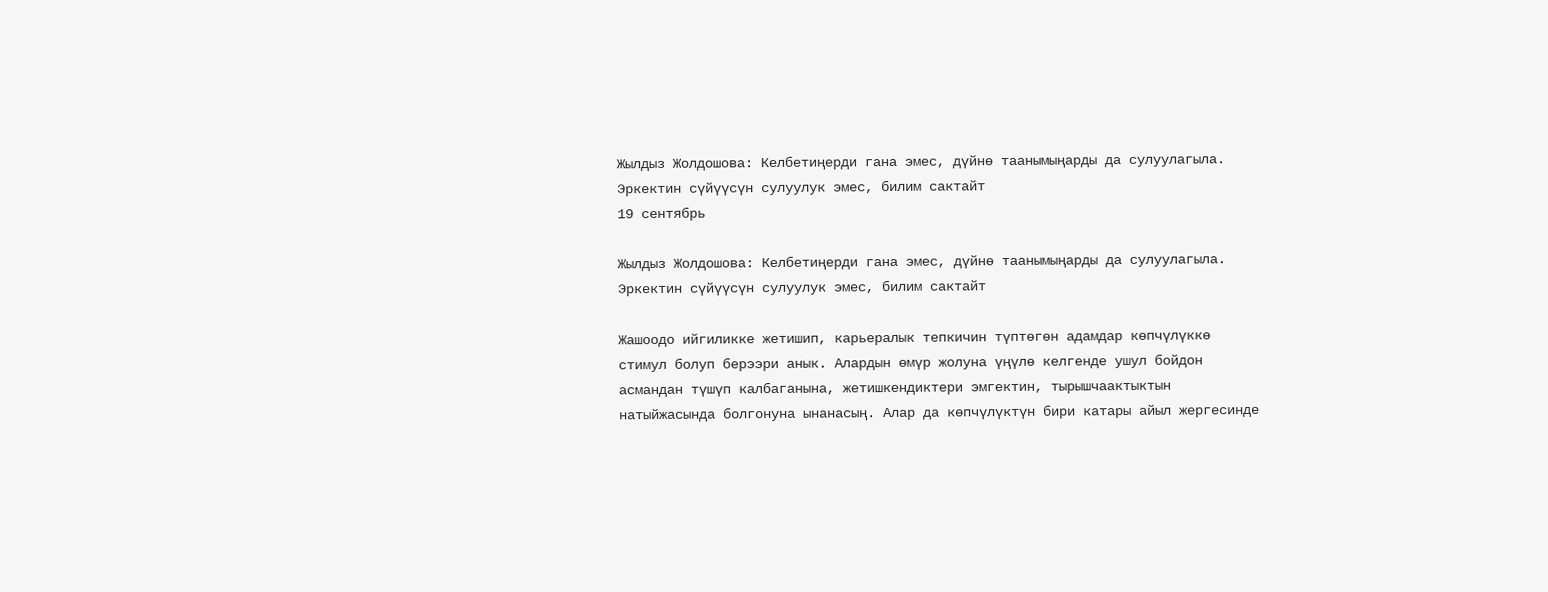Жылдыз Жолдошова: Келбетиңерди гана эмес, дүйнө таанымыңарды да сулуулагыла. Эркектин сүйүүсүн сулуулук эмес, билим сактайт
19 сентябрь

Жылдыз Жолдошова: Келбетиңерди гана эмес, дүйнө таанымыңарды да сулуулагыла. Эркектин сүйүүсүн сулуулук эмес, билим сактайт

Жашоодо ийгиликке жетишип, карьералык тепкичин түптөгөн адамдар көпчүлүккө стимул болуп берээри анык. Алардын өмүр жолуна үңүлө келгенде ушул бойдон асмандан түшүп калбаганына, жетишкендиктери эмгектин, тырышчаактыктын натыйжасында болгонуна ынанасың. Алар да көпчүлүктүн бири катары айыл жергесинде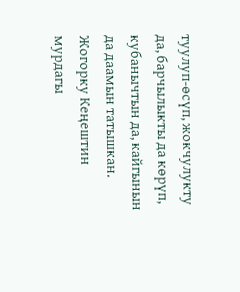туулуп-өсүп, жокчулукту да, барчылыкты да көрүп, кубанычтын да, кайгынын да даамын татышкан. Жогорку Кеңештин мурдагы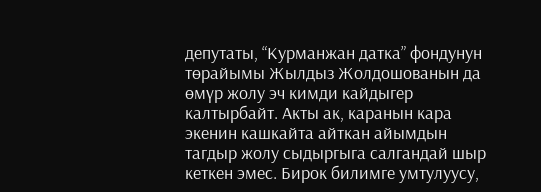депутаты, “Курманжан датка” фондунун төрайымы Жылдыз Жолдошованын да өмүр жолу эч кимди кайдыгер калтырбайт. Акты ак, каранын кара экенин кашкайта айткан айымдын тагдыр жолу сыдыргыга салгандай шыр кеткен эмес. Бирок билимге умтулуусу,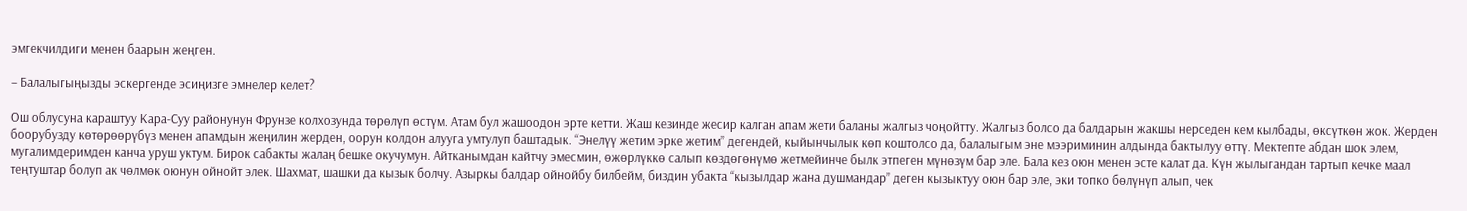эмгекчилдиги менен баарын жеңген.

– Балалыгыңызды эскергенде эсиңизге эмнелер келет?

Ош облусуна караштуу Кара-Суу районунун Фрунзе колхозунда төрөлүп өстүм. Атам бул жашоодон эрте кетти. Жаш кезинде жесир калган апам жети баланы жалгыз чоңойтту. Жалгыз болсо да балдарын жакшы нерседен кем кылбады, өксүткөн жок. Жерден боорубузду көтөрөөрүбүз менен апамдын жеңилин жерден, оорун колдон алууга умтулуп баштадык. “Энелүү жетим эрке жетим” дегендей, кыйынчылык көп коштолсо да, балалыгым эне мээриминин алдында бактылуу өттү. Мектепте абдан шок элем, мугалимдеримден канча уруш уктум. Бирок сабакты жалаң бешке окучумун. Айтканымдан кайтчу эмесмин, өжөрлүккө салып көздөгөнүмө жетмейинче былк этпеген мүнөзүм бар эле. Бала кез оюн менен эсте калат да. Күн жылыгандан тартып кечке маал теңтуштар болуп ак чөлмөк оюнун ойнойт элек. Шахмат, шашки да кызык болчу. Азыркы балдар ойнойбу билбейм, биздин убакта “кызылдар жана душмандар” деген кызыктуу оюн бар эле, эки топко бөлүнүп алып, чек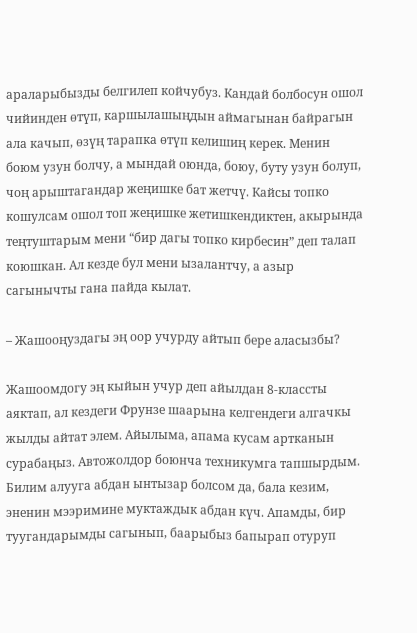араларыбызды белгилеп койчубуз. Кандай болбосун ошол чийинден өтүп, каршылашыңдын аймагынан байрагын ала качып, өзүң тарапка өтүп келишиң керек. Менин боюм узун болчу, а мындай оюнда, боюу, буту узун болуп, чоң арыштагандар жеңишке бат жетчү. Кайсы топко кошулсам ошол топ жеңишке жетишкендиктен, акырында теңтуштарым мени “бир дагы топко кирбесин” деп талап коюшкан. Ал кезде бул мени ызалантчу, а азыр сагынычты гана пайда кылат.

– Жашооңуздагы эң оор учурду айтып бере аласызбы?

Жашоомдогу эң кыйын учур деп айылдан 8-классты аяктап, ал кездеги Фрунзе шаарына келгендеги алгачкы жылды айтат элем. Айылыма, апама кусам артканын сурабаңыз. Автожолдор боюнча техникумга тапшырдым. Билим алууга абдан ынтызар болсом да, бала кезим, эненин мээримине муктаждык абдан күч. Апамды, бир туугандарымды сагынып, баарыбыз бапырап отуруп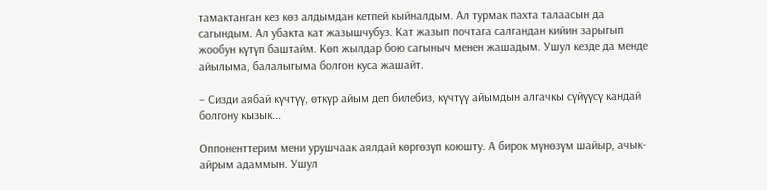тамактанган кез көз алдымдан кетпей кыйналдым. Ал турмак пахта талаасын да сагындым. Ал убакта кат жазышчубуз. Кат жазып почтага салгандан кийин зарыгып жообун күтүп баштайм. Көп жылдар бою сагыныч менен жашадым. Ушул кезде да менде айылыма, балалыгыма болгон куса жашайт.

– Сизди аябай күчтүү, өткүр айым деп билебиз, күчтүү айымдын алгачкы сүйүүсү кандай болгону кызык...

Оппоненттерим мени урушчаак аялдай көргөзүп коюшту. А бирок мүнөзүм шайыр, ачык-айрым адаммын. Ушул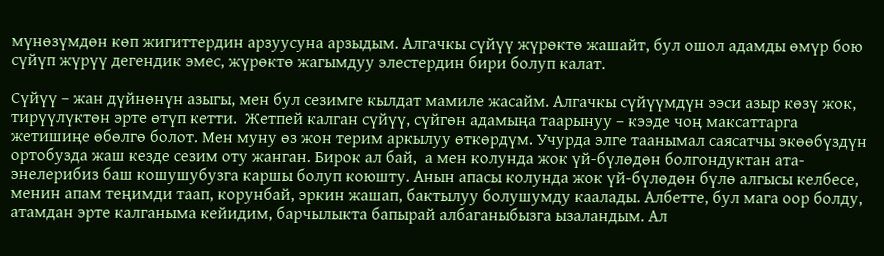мүнөзүмдөн көп жигиттердин арзуусуна арзыдым. Алгачкы сүйүү жүрөктө жашайт, бул ошол адамды өмүр бою сүйүп жүрүү дегендик эмес, жүрөктө жагымдуу элестердин бири болуп калат.

Сүйүү – жан дүйнөнүн азыгы, мен бул сезимге кылдат мамиле жасайм. Алгачкы сүйүүмдүн ээси азыр көзү жок, тирүүлүктөн эрте өтүп кетти.  Жетпей калган сүйүү, сүйгөн адамыңа таарынуу – кээде чоң максаттарга жетишиңе өбөлгө болот. Мен муну өз жон терим аркылуу өткөрдүм. Учурда элге таанымал саясатчы экөөбүздүн ортобузда жаш кезде сезим оту жанган. Бирок ал бай,  а мен колунда жок үй-бүлөдөн болгондуктан ата-энелерибиз баш кошушубузга каршы болуп коюшту. Анын апасы колунда жок үй-бүлөдөн бүлө алгысы келбесе, менин апам теңимди таап, корунбай, эркин жашап, бактылуу болушумду каалады. Албетте, бул мага оор болду, атамдан эрте калганыма кейидим, барчылыкта бапырай албаганыбызга ызаландым. Ал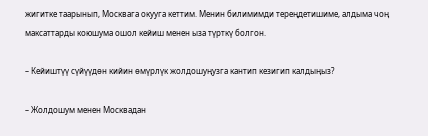жигитке таарынып, Москвага окууга кеттим. Менин билимимди тереңдетишиме, алдыма чоң максаттарды коюшума ошол кейиш менен ыза түрткү болгон.

– Кейиштүү сүйүүдөн кийин өмүрлүк жолдошуңузга кантип кезигип калдыңыз?

– Жолдошум менен Москвадан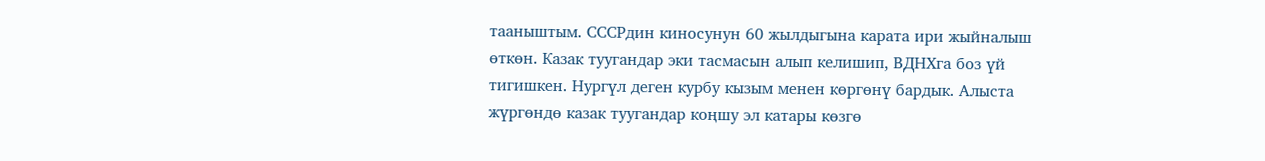тааныштым. СССРдин киносунун 60 жылдыгына карата ири жыйналыш өткөн. Казак туугандар эки тасмасын алып келишип, ВДНХга боз үй тигишкен. Нургүл деген курбу кызым менен көргөнү бардык. Алыста жүргөндө казак туугандар коңшу эл катары көзгө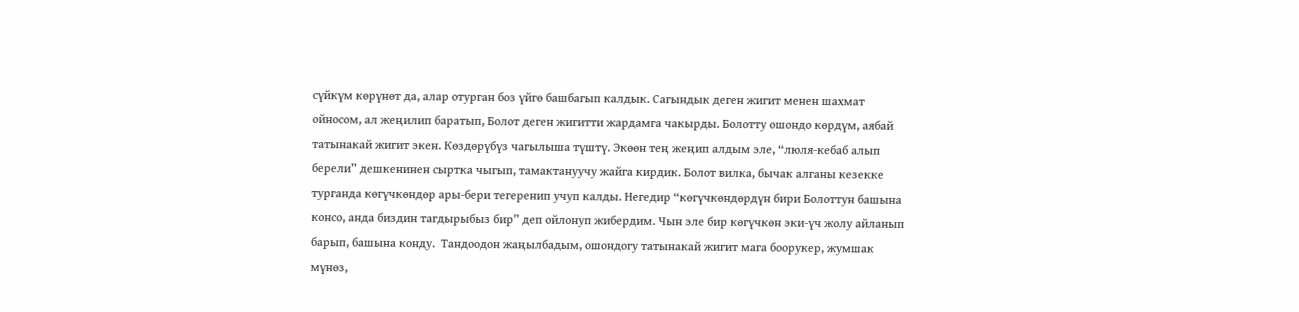сүйкүм көрүнөт да, алар отурган боз үйгө башбагып калдык. Сагындык деген жигит менен шахмат ойносом, ал жеңилип баратып, Болот деген жигитти жардамга чакырды. Болотту ошондо көрдүм, аябай татынакай жигит экен. Көздөрүбүз чагылыша түштү. Экөөн тең жеңип алдым эле, “люля-кебаб алып берели” дешкенинен сыртка чыгып, тамактануучу жайга кирдик. Болот вилка, бычак алганы кезекке турганда көгүчкөндөр ары-бери тегеренип учуп калды. Негедир “көгүчкөндөрдүн бири Болоттун башына консо, анда биздин тагдырыбыз бир” деп ойлонуп жибердим. Чын эле бир көгүчкөн эки-үч жолу айланып барып, башына конду.  Тандоодон жаңылбадым, ошондогу татынакай жигит мага боорукер, жумшак мүнөз,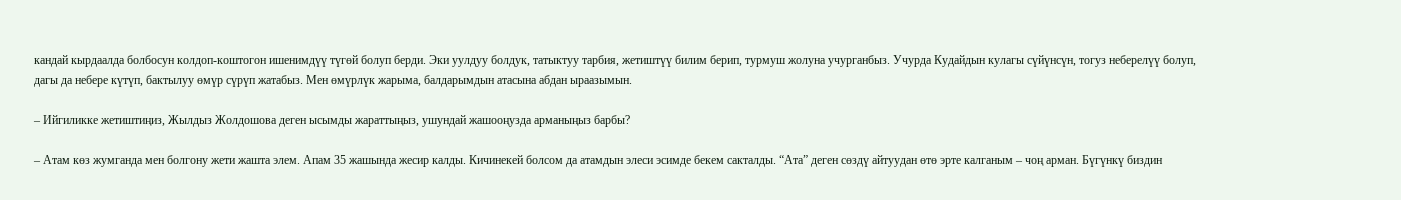кандай кырдаалда болбосун колдоп-коштогон ишенимдүү түгөй болуп берди. Эки уулдуу болдук, татыктуу тарбия, жетиштүү билим берип, турмуш жолуна учурганбыз. Учурда Кудайдын кулагы сүйүнсүн, тогуз неберелүү болуп, дагы да небере күтүп, бактылуу өмүр сүрүп жатабыз. Мен өмүрлүк жарыма, балдарымдын атасына абдан ыраазымын.

– Ийгиликке жетиштиңиз, Жылдыз Жолдошова деген ысымды жараттыңыз, ушундай жашооңузда арманыңыз барбы?

– Атам көз жумганда мен болгону жети жашта элем. Апам 35 жашында жесир калды. Кичинекей болсом да атамдын элеси эсимде бекем сакталды. “Ата” деген сөздү айтуудан өтө эрте калганым – чоң арман. Бүгүнкү биздин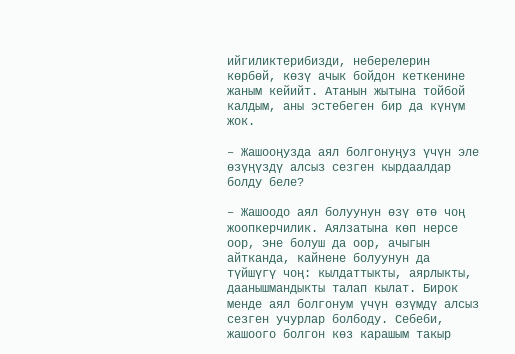ийгиликтерибизди, неберелерин көрбөй, көзү ачык бойдон кеткенине жаным кейийт. Атанын жытына тойбой калдым, аны эстебеген бир да күнүм жок.

– Жашооңузда аял болгонуңуз үчүн эле өзүңүздү алсыз сезген кырдаалдар болду беле?

– Жашоодо аял болуунун өзү өтө чоң жоопкерчилик. Аялзатына көп нерсе оор, эне болуш да оор, ачыгын айтканда, кайнене болуунун да түйшүгү чоң: кылдаттыкты, аярлыкты, даанышмандыкты талап кылат. Бирок менде аял болгонум үчүн өзүмдү алсыз сезген учурлар болбоду. Себеби, жашоого болгон көз карашым такыр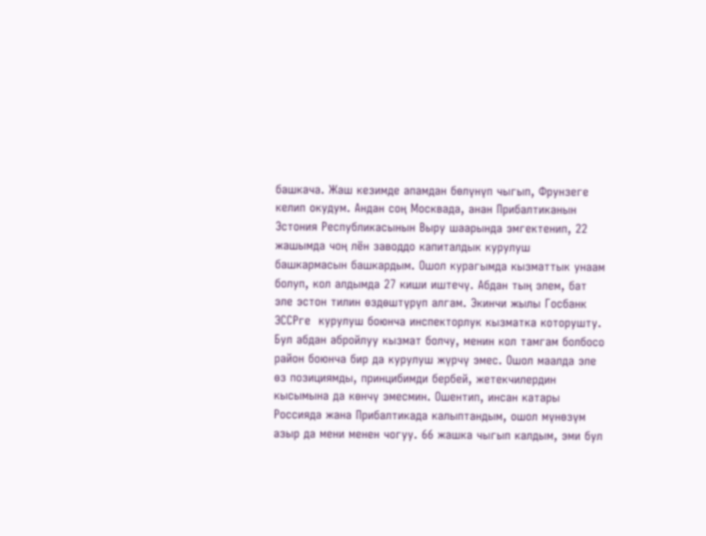башкача. Жаш кезимде апамдан бөлүнүп чыгып, Фрунзеге келип окудум. Андан соң Москвада, анан Прибалтиканын Эстония Республикасынын Выру шаарында эмгектенип, 22 жашымда чоң лён заводдо капиталдык курулуш башкармасын башкардым. Ошол курагымда кызматтык унаам болуп, кол алдымда 27 киши иштечү. Абдан тың элем, бат эле эстон тилин өздөштүрүп алгам. Экинчи жылы Госбанк ЭССРге  курулуш боюнча инспекторлук кызматка которушту. Бул абдан абройлуу кызмат болчу, менин кол тамгам болбосо район боюнча бир да курулуш жүрчү эмес. Ошол маалда эле өз позициямды, принцибимди бербей, жетекчилердин кысымына да көнчү эмесмин. Ошентип, инсан катары Россияда жана Прибалтикада калыптандым, ошол мүнөзүм азыр да мени менен чогуу. 66 жашка чыгып калдым, эми бул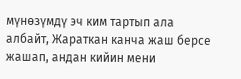мүнөзүмдү эч ким тартып ала албайт, Жараткан канча жаш берсе жашап, андан кийин мени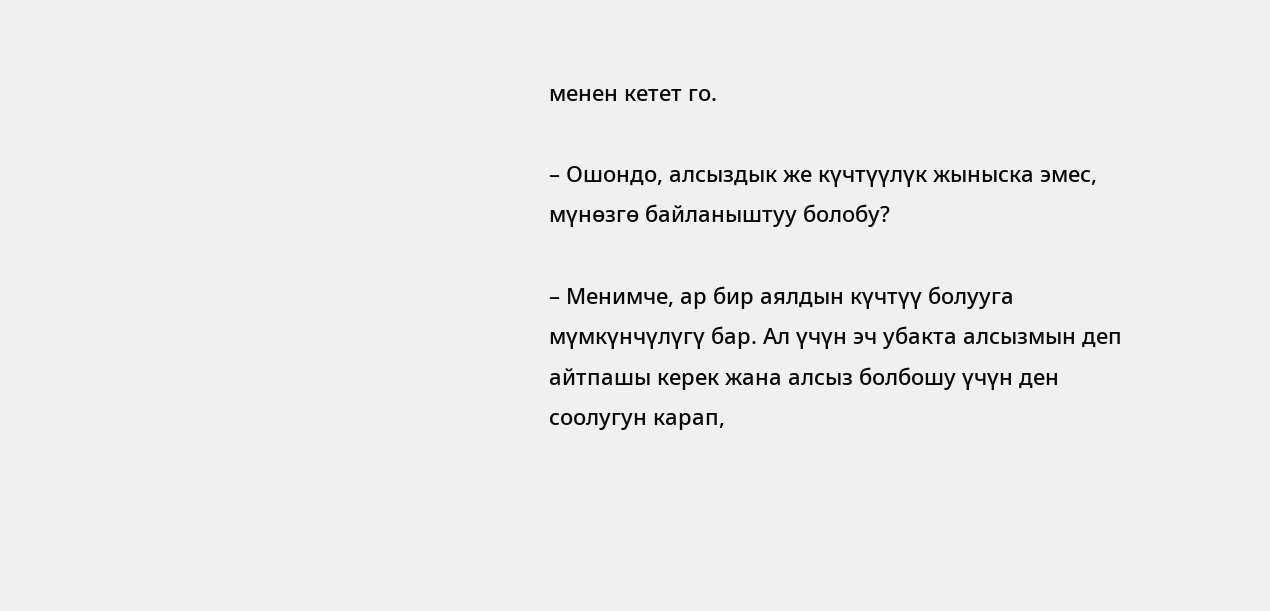менен кетет го.

– Ошондо, алсыздык же күчтүүлүк жыныска эмес, мүнөзгө байланыштуу болобу?

– Менимче, ар бир аялдын күчтүү болууга мүмкүнчүлүгү бар. Ал үчүн эч убакта алсызмын деп айтпашы керек жана алсыз болбошу үчүн ден соолугун карап,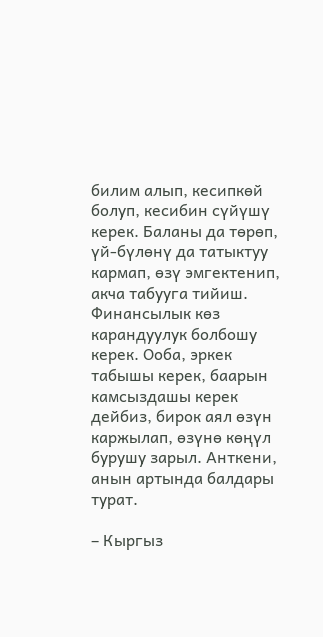билим алып, кесипкөй болуп, кесибин сүйүшү керек. Баланы да төрөп, үй-бүлөнү да татыктуу кармап, өзү эмгектенип, акча табууга тийиш. Финансылык көз карандуулук болбошу керек. Ооба, эркек табышы керек, баарын камсыздашы керек дейбиз, бирок аял өзүн каржылап, өзүнө көңүл бурушу зарыл. Анткени, анын артында балдары турат.

– Кыргыз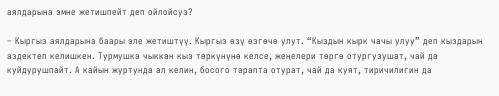аялдарына эмне жетишпейт деп ойлойсуз?

– Кыргыз аялдарына баары эле жетиштүү. Кыргыз өзү өзгөчө улут. “Кыздын кырк чачы улуу” деп кыздарын аздектеп келишкен. Турмушка чыккан кыз төркүнүнө келсе, жеңелери төргө отургузушат, чай да куйдурушпайт. А кайын журтунда ал келин, босого тарапта отурат, чай да куят, тиричилигин да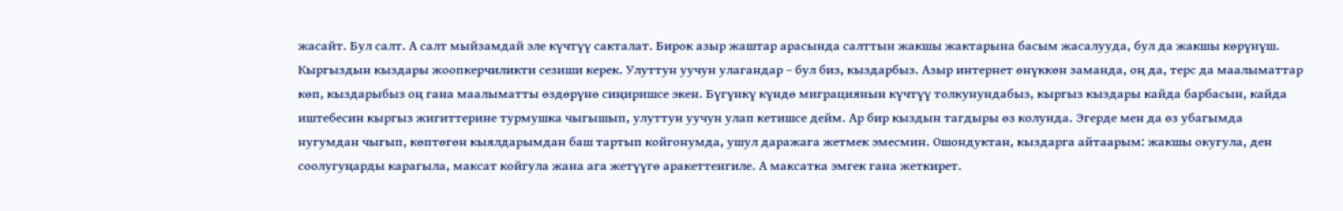жасайт. Бул салт. А салт мыйзамдай эле күчтүү сакталат. Бирок азыр жаштар арасында салттын жакшы жактарына басым жасалууда, бул да жакшы көрүнүш. Кыргыздын кыздары жоопкерчиликти сезиши керек. Улуттун уучун улагандар – бул биз, кыздарбыз. Азыр интернет өнүккөн заманда, оң да, терс да маалыматтар көп, кыздарыбыз оң гана маалыматты өздөрүнө сиңиришсе экен. Бүгүнкү күндө миграциянын күчтүү толкунундабыз, кыргыз кыздары кайда барбасын, кайда иштебесин кыргыз жигиттерине турмушка чыгышып, улуттун уучун улап кетишсе дейм. Ар бир кыздын тагдыры өз колунда. Эгерде мен да өз убагымда нугумдан чыгып, көптөгөн кыялдарымдан баш тартып койгонумда, ушул даражага жетмек эмесмин. Ошондуктан, кыздарга айтаарым: жакшы окугула, ден соолугуңарды карагыла, максат койгула жана ага жетүүгө аракеттенгиле. А максатка эмгек гана жеткирет.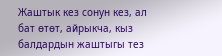Жаштык кез сонун кез, ал бат өтөт, айрыкча, кыз балдардын жаштыгы тез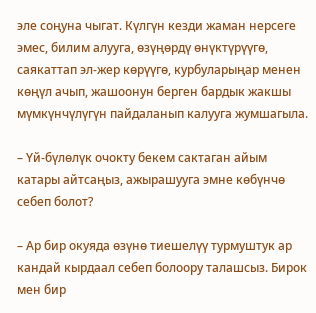эле соңуна чыгат. Күлгүн кезди жаман нерсеге эмес, билим алууга, өзүңөрдү өнүктүрүүгө, саякаттап эл-жер көрүүгө, курбуларыңар менен көңүл ачып, жашоонун берген бардык жакшы мүмкүнчүлүгүн пайдаланып калууга жумшагыла.

– Үй-бүлөлүк очокту бекем сактаган айым катары айтсаңыз, ажырашууга эмне көбүнчө себеп болот?

– Ар бир окуяда өзүнө тиешелүү турмуштук ар кандай кырдаал себеп болоору талашсыз. Бирок мен бир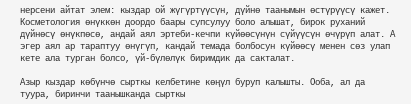нерсени айтат элем: кыздар ой жүгүртүүсүн, дүйнө таанымын өстүрүүсү кажет. Косметология өнүккөн доордо баары супсулуу боло алышат, бирок руханий дүйнөсү өнүкпөсө, андай аял эртеби-кечпи күйөөсүнүн сүйүүсүн өчүрүп алат. А эгер аял ар тараптуу өнүгүп, кандай темада болбосун күйөөсү менен сөз улап кете ала турган болсо, үй-бүлөлүк биримдик да сакталат.

Азыр кыздар көбүнчө сырткы келбетине көңүл буруп калышты. Ооба, ал да туура, биринчи таанышканда сырткы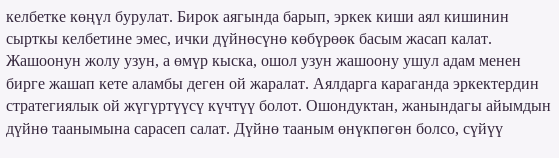келбетке көңүл бурулат. Бирок аягында барып, эркек киши аял кишинин сырткы келбетине эмес, ички дүйнөсүнө көбүрөөк басым жасап калат. Жашоонун жолу узун, а өмүр кыска, ошол узун жашоону ушул адам менен бирге жашап кете аламбы деген ой жаралат. Аялдарга караганда эркектердин стратегиялык ой жүгүртүүсү күчтүү болот. Ошондуктан, жанындагы айымдын дүйнө таанымына сарасеп салат. Дүйнө тааным өнүкпөгөн болсо, сүйүү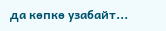да көпкө узабайт...